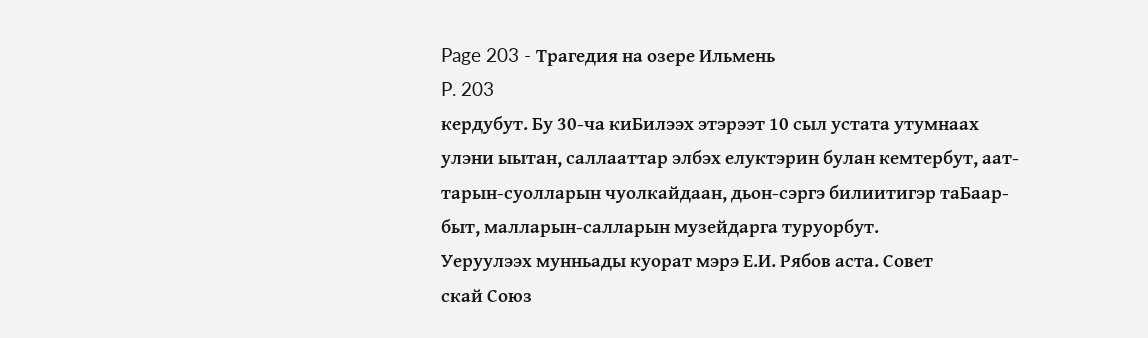Page 203 - Трагедия на озере Ильмень
P. 203
кердубут. Бу 30-ча киБилээх этэрээт 10 сыл устата утумнаах
улэни ыытан, саллааттар элбэх елуктэрин булан кемтербут, аат-
тарын-суолларын чуолкайдаан, дьон-сэргэ билиитигэр таБаар-
быт, малларын-салларын музейдарга туруорбут.
Уеруулээх мунньады куорат мэрэ Е.И. Рябов аста. Совет
скай Союз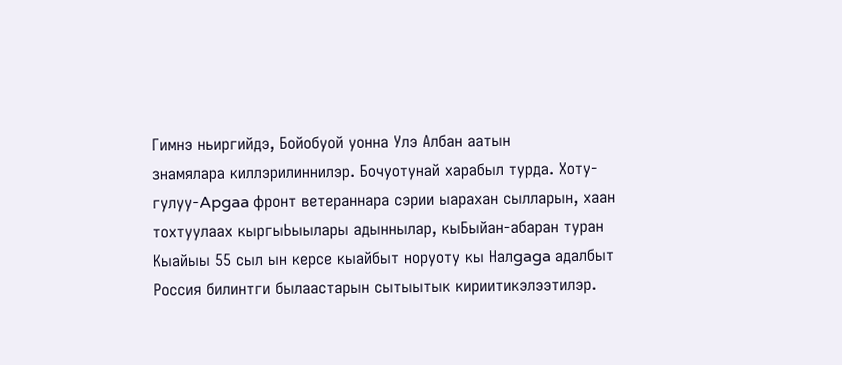Гимнэ ньиргийдэ, Бойобуой уонна Улэ Албан аатын
знамялара киллэрилиннилэр. Бочуотунай харабыл турда. Хоту-
гулуу-Apgaa фронт ветераннара сэрии ыарахан сылларын, хаан
тохтуулаах кыргыЬыылары адыннылар, кыБыйан-абаран туран
Кыайыы 55 сыл ын керсе кыайбыт норуоту кы Налgaga адалбыт
Россия билинтги былаастарын сытыытык кириитикэлээтилэр.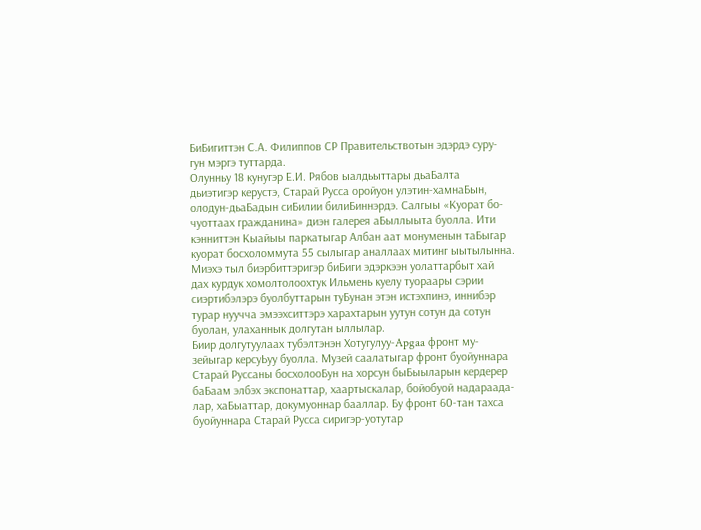БиБигиттэн С.А. Филиппов СР Правительствотын эдэрдэ суру-
гун мэргэ туттарда.
Олунньу 18 кунугэр Е.И. Рябов ыалдьыттары дьаБалта
дьиэтигэр керустэ, Старай Русса оройуон улэтин-хамнаБын,
олодун-дьаБадын сиБилии билиБиннэрдэ. Салгыы «Куорат бо-
чуоттаах гражданина» диэн галерея аБыллыыта буолла. Ити
кэнниттэн Кыайыы паркатыгар Албан аат монуменын таБыгар
куорат босхоломмута 55 сылыгар аналлаах митинг ыытылынна.
Миэхэ тыл биэрбиттэригэр биБиги эдэркээн уолаттарбыт хай
дах курдук хомолтолоохтук Ильмень куелу туораары сэрии
сиэртибэлэрэ буолбуттарын туБунан этэн истэхпинэ, иннибэр
турар нуучча эмээхситтэрэ харахтарын уутун сотун да сотун
буолан, улаханнык долгутан ыллылар.
Биир долгутуулаах тубэлтэнэн Хотугулуу-Apgaa фронт му-
зейыгар керсуЬуу буолла. Музей саалатыгар фронт буойуннара
Старай Руссаны босхолооБун на хорсун быБыыларын кердерер
баБаам элбэх экспонаттар, хаартыскалар, бойобуой надараада-
лар, хаБыаттар, докумуоннар бааллар. Бу фронт 60-тан тахса
буойуннара Старай Русса сиригэр-уотутар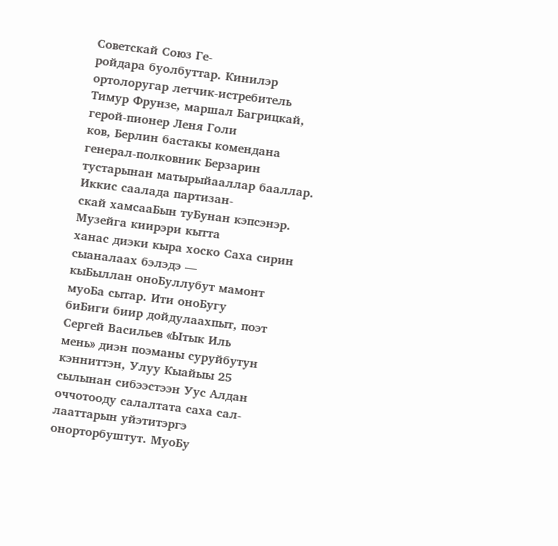Советскай Союз Ге-
ройдара буолбуттар. Кинилэр ортолоругар летчик-истребитель
Тимур Фрунзе, маршал Багрицкай, герой-пионер Леня Голи
ков, Берлин бастакы комендана генерал-полковник Берзарин
тустарынан матырыйааллар бааллар. Иккис саалада партизан-
скай хамсааБын туБунан кэпсэнэр. Музейга киирэри кытта
ханас диэки кыра хоско Саха сирин сыаналаах бэлэдэ —
кыБыллан оноБуллубут мамонт муоБа сытар. Ити оноБугу
биБиги биир дойдулаахпыт, поэт Сергей Васильев «Ытык Иль
мень» диэн поэманы суруйбутун кэнниттэн, Улуу Кыайыы 25
сылынан сибээстээн Уус Алдан оччотооду салалтата саха сал-
лааттарын уйэтитэргэ онорторбуштут. МуоБу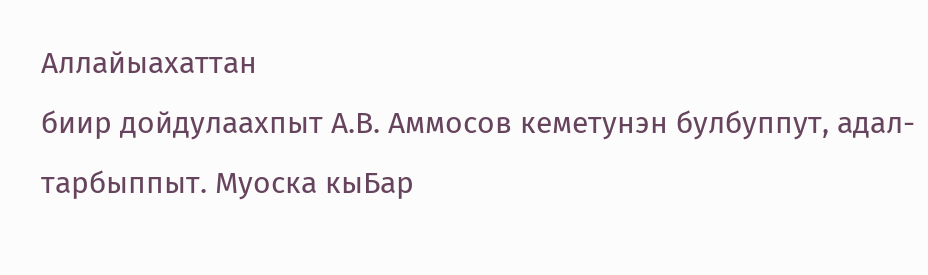Аллайыахаттан
биир дойдулаахпыт А.В. Аммосов кеметунэн булбуппут, адал-
тарбыппыт. Муоска кыБар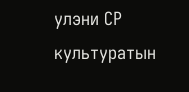улэни СР культуратын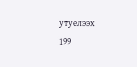утуелээх
199